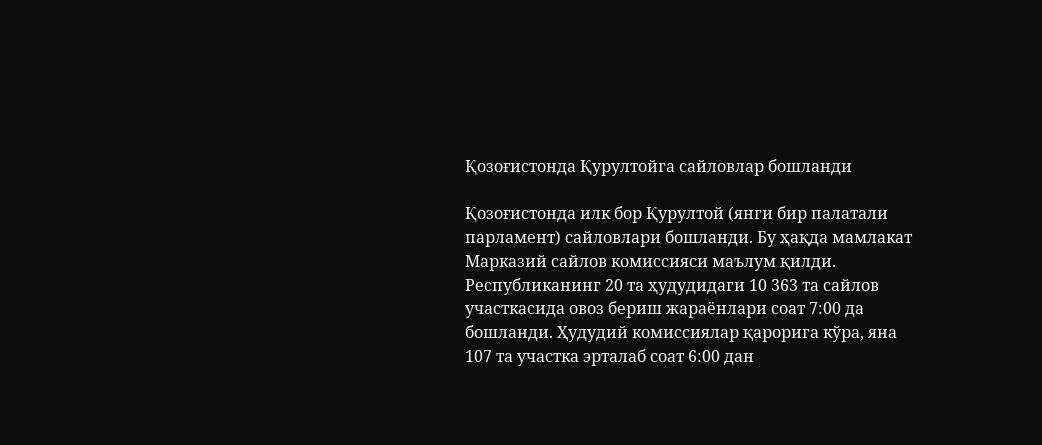Қозоғистонда Қурултойга сайловлар бошланди

Қозоғистонда илк бор Қурултой (янги бир палатали парламент) сайловлари бошланди. Бу ҳақда мамлакат Марказий сайлов комиссияси маълум қилди.
Республиканинг 20 та ҳудудидаги 10 363 та сайлов участкасида овоз бериш жараёнлари соат 7:00 да бошланди. Ҳудудий комиссиялар қарорига кўра, яна 107 та участка эрталаб соат 6:00 дан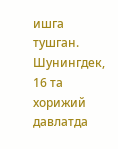ишга тушган. Шунингдек, 16 та хорижий давлатда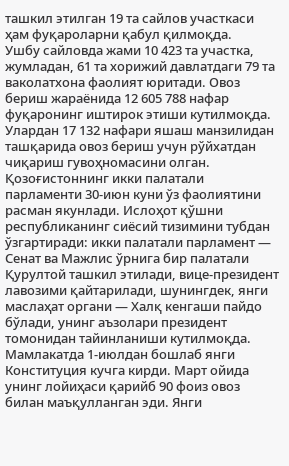ташкил этилган 19 та сайлов участкаси ҳам фуқароларни қабул қилмоқда.
Ушбу сайловда жами 10 423 та участка, жумладан, 61 та хорижий давлатдаги 79 та ваколатхона фаолият юритади. Овоз бериш жараёнида 12 605 788 нафар фуқаронинг иштирок этиши кутилмоқда. Улардан 17 132 нафари яшаш манзилидан ташқарида овоз бериш учун рўйхатдан чиқариш гувоҳномасини олган.
Қозоғистоннинг икки палатали парламенти 30-июн куни ўз фаолиятини расман якунлади. Ислоҳот қўшни республиканинг сиёсий тизимини тубдан ўзгартиради: икки палатали парламент — Сенат ва Мажлис ўрнига бир палатали Қурултой ташкил этилади, вице-президент лавозими қайтарилади, шунингдек, янги маслаҳат органи — Халқ кенгаши пайдо бўлади, унинг аъзолари президент томонидан тайинланиши кутилмоқда.
Мамлакатда 1-июлдан бошлаб янги Конституция кучга кирди. Март ойида унинг лойиҳаси қарийб 90 фоиз овоз билан маъқулланган эди. Янги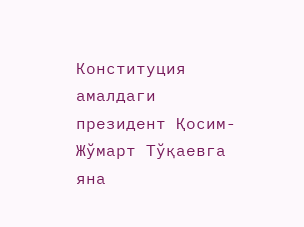Конституция амалдаги президент Қосим-Жўмарт Тўқаевга яна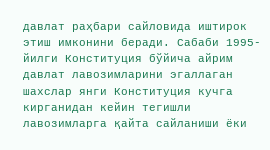давлат раҳбари сайловида иштирок этиш имконини беради. Сабаби 1995-йилги Конституция бўйича айрим давлат лавозимларини эгаллаган шахслар янги Конституция кучга кирганидан кейин тегишли лавозимларга қайта сайланиши ёки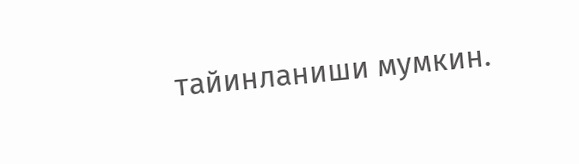тайинланиши мумкин.